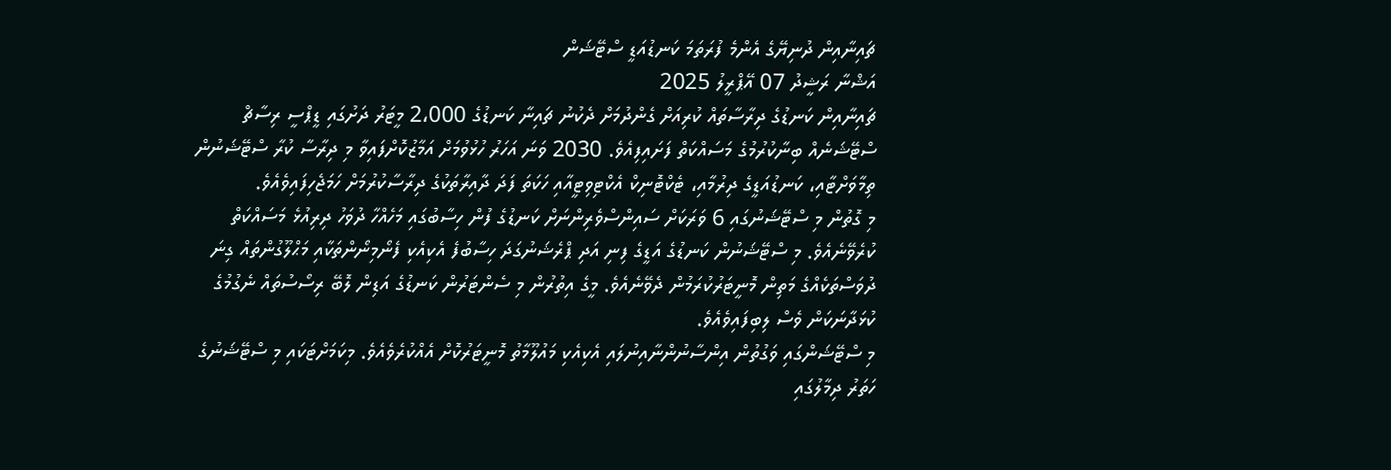ޗައިނާއިން ދުނިޔޭގެ އެންމެ ފުރަތަމަ ކަނޑުއަޑީ ސްޓޭޝަން
އަޝްނާ ރަޝީދު 07 އޭޕްރީލު 2025
ޗައިނާއިން ކަނޑުގެ ދިރާސާތައް ކުރިއަށް ގެންދުމަށް ދެކުނު ޗައިނާ ކަނޑުގެ 2،000 މީޓަރު ދަށުގައި ޑީޕްސީ ރިސާޗް ސްޓޭޝަނެއް ބިނާކުރުމުގެ މަސައްކަތް ފަށައިފިއެވެ. 2030 ވަނަ އަހަރު ހުޅުވުމަށް އަމާޒުކޮށްފައިވާ މި ދިރާސާ ކުރާ ސްޓޭޝަނުން ތިމާވަށްޓާއި، ކަނޑުއަޑީގެ ދިރުމާއި، ޓެކްޓޮނިކް އެކްޓިވިޓީއާއި ހަކަތަ ފަދަ ދާއިރާތަކުގެ ދިރާސާކުރުމަށް ހަމަޖެހިފައިވެއެވެ.
މި ގޮތުން މި ސްޓޭޝަނުގައި 6 ވަރަކަށް ސައިންސްވެރިންނަށް ކަނޑުގެ ފުން ހިސާބުގައި މަހެއްހާ ދުވަހު ދިރިއުޅެ މަސައްކަތް ކުރެވޭނެއެވެ. މި ސްޓޭޝަނުން ކަނޑުގެ އަޑީގެ ފިނި އަދި ޕްރެޝަނުގަދަ ހިސާބުފެ އެކިއެކި ފެނޯމިނޯންތަކާއި މަޙްލޫގުންތައް ގިނަ ދުވަސްތަކެއްގެ މަތިން މޮނީޓަރުކުރަމުން ދެވޭނެއެވެ. މީގެ އިތުރުން މި ސެންޓަރުން ކަނޑުގެ އަޑިން ލޮބޭ ރިސޯސުތައް ނެގުމުގެ ކުޅަދާނަކަން ވެސް ލިބިފައިވެއެވެ.
މި ސްޓޭޝަންގައި ވަގުތުން އިންސާނުންނާއިނުލައި އެކިއެކި މައުލޫމާތު މޮނީޓަރުކޮށް އެއްކުރެވެއެވެ. މިކަމަށްޓަކައި މި ސްޓޭޝަނުގެ ހަތަރު ދިމާލުގައި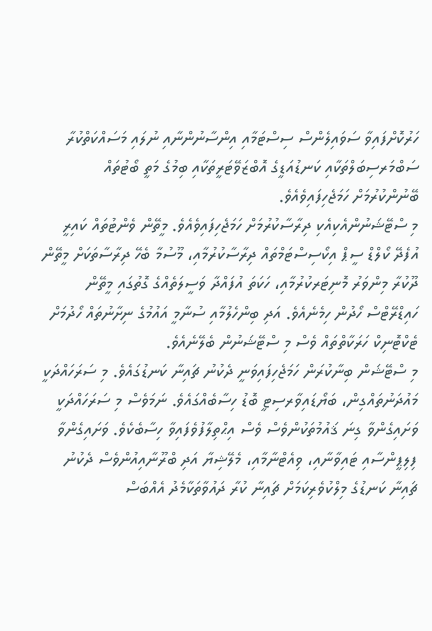ހަރުކޮށްފައިވާ ސަވައިލެންސް ސިސްޓަމާއި އިންސާނުންނާއި ނުލައި މަސައްކަތްކުރާ ސަބްމަރސިބަލްތަކާއި ކަނޑުއަޑީގެ އޮބްޒަވޭޓަރީތަކާއި ބިމުގެ މަތީ ބޯޓުތައް ބޭނުންކުރުމަށް ހަމަޖެހިފައިވެއެވެ.
މި ސްޓޭޝަނުންއެކިއެކި ދިރާސާކުރުމަށް ހަމަޖެހިފައިވެއެވެ. މީތޭން ވެންޓުތައް ކައިރީ އުފެދޭ ކޯލްޑް ސީޕް އިކޯސިސްޓަމްތައް ދިރާސާކުރުމާއި، މޫސުމާ ބެހޭ ދިރާސާތަކަށް މީތޭން ދޫކުރާ މިންވަރު މޮނިޓަރކުރުމާއި، ހަކަތަ އުފައްދާ ވަސީލަތެއްގެ ގޮތުގައި މީތޭން ހައިޑްރޭޓްސް ހޯދުން ހިމެނެއެވެ. އަދި ބިންހެލުމާއި ސުނާމީ އައުމުގެ ނިށާނުތައް ހޯދުމަށް ޓެކްޓޮނިކް ހަރަކާތްތައް ވެސް މި ސްޓޭޝަނުން ބެލޭނެއެވެ.
މި ސްޓޭޝަން ބިނާކުރަން ހަމަޖެހިފައިވަނީ ދެކުނު ޗައިނާ ކަނޑުގައެވެ. މި ސަރަހައްދަކީ މައުދަނުތައްގިން، ބަޔޯޑައިވާރސިޓީ ބޮޑު ހިސާބެއްގައެވެ. ނަމަވެސް މި ސަރަހައްދަކީ ވަށައިގެންވާ ގިނަ ޤައުމުތަކުންވެސް ވެސް އިޙްތިލާފުވެފައިވާ ހިސާބެކެވެ. ވަށައިގެންވާ ފިލިޕީންސާއި ޓައިވާނާއި، ވިއެޓްނާމާއި، މެލޭޝިޔާ އަދި ބްރޫނާއިއުންވެސް ދެކުނު ޗައިނާ ކަނޑުގެ މިލްކުވެރިކަމަށް ޗައިނާ ކުރާ ދައުވާތަކާމެދު އެއްބަސް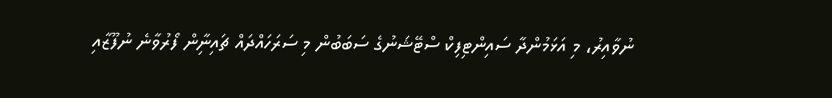ނުވާއިރު، މި އަޅަމުންދާ ސައިންޓިފިކް ސްޓޭޝަނުގެ ސަބަބުން މި ސަރަހައްދައް ޗައިނާިން ފޯރުވާނެ ނުފޫޒާއި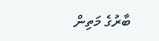ބާރުގެ މަތިން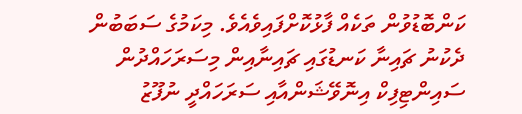ކަންބޮޑުވުން ތަކެއް ފާޅުކޮށްފައިވެއެވެ. މިކަމުގެ ސަބަބުން ދެކުނު ޗައިނާ ކަނޑުގައި ޗައިނާއިން މިސަރަހައްދުން ސައިންޓިފިކް އިނޮވޭޝަންއާއި ސަރަހައްދީ ނުފޫޒު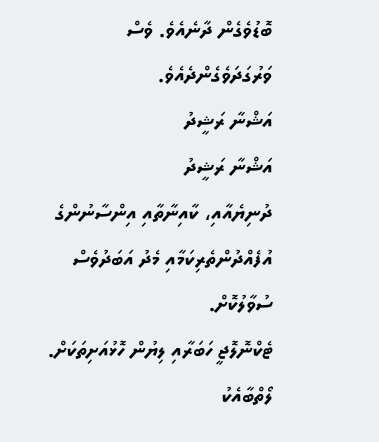ބޮޑުވެގެން ދާނެއެވެ. ވެސް ވަރުގަދަވެގެންދެއެވެ.
އަޝްނާ ރަޝީދު
އަޝްނާ ރަޝީދު
ދުނިޔެއާއި، ކާއިނާތާއި އިންސާނުންގެ އުފެއްދުންތެރިކަމާއި މެދު އަބަދުވެސް ސުވާލުކޮށް.
ޓެކްނޮލޮޖީ ހަބަރާއި ލިޔުން ހޮޅުއަށިތަކަށް.
ލޯތްބާއެކު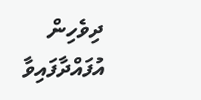ދިވެހިން އުފައްދާފައިވާ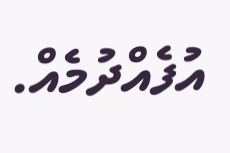އުފެއްދުމެއް.